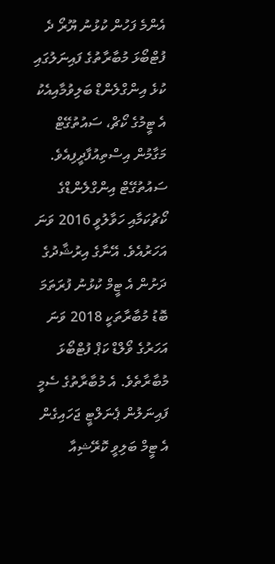އެންމެ ފަހުން ކުޅުނު ޔޫރޯ ދެ ފުޓްބޯޅަ މުބާރާތުގެ ފައިނަލުގައި ކުޅެ އިންގްލެންޑް ބަލިވުމާއިއެކު އެ ޓީމުގެ ކޯޗް، ސައުތުގޭޓް މަގާމުން އިސްތިއުފާދީފިއެވެ.
ސައުތުގޭޓް އިންގްލެންޑްގެ ކޯޗުކަމާއި ހަވާލުވީ 2016 ވަނަ އަހަރުއެވެ. އޭނާގެ އިރުޝާދުގެ ދަށުން އެ ޓީމް ކުޅުނު ފުރަތަމަ ބޮޑު މުބާރާތަކީ 2018 ވަނަ އަހަރުގެ ވޯލްޑް ކަޕް ފުޓްބޯޅަ މުބާރާތެވެ. އެ މުބާރާތުގެ ސެމީ ފައިނަލުން ޕެނަލްޓީ ޖަހައިގެން އެ ޓީމް ބަލިވީ ކޮރޭޝިއާ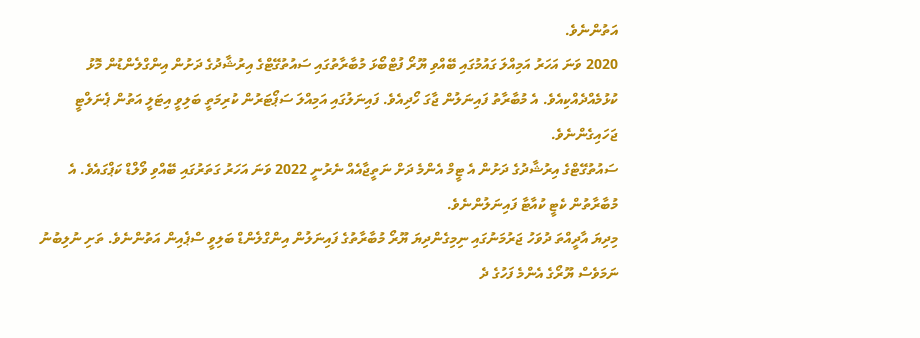އަތުންނެވެ.
2020 ވަނަ އަހަރު އަމިއްލަ ގައުމުގައި ބޭއްވި ޔޫރޯ ފުޓްބޯޅަ މުބާރާތުގައި ސައުތުގޭޓްގެ އިރުޝާދުގެ ދަށުން އިންގްލެންޑުން މޮޅު ކުޅުމެއްދެއްކިއެވެ. އެ މުބާރާތު ފައިނަލުން ޖާގަ ހޯދިއެވެ. ފައިނަލުގައި އަމިއްލަ ސަޕޯޓަރުން ކުރިމަތީ ބަލިވީ އިޓަލީ އަތުން ޕެނަލްޓީ ޖަހައިގެންނެވެ.
ސައުތުގޭޓްގެ އިރުޝާދުގެ ދަށުން އެ ޓީމް އެންމެ ދަށް ނަތީޖާއެއް ނެރުނީ 2022 ވަނަ އަހަރު ގަތަރުގައި ބޭއްވި ވޯލްޑް ކަޕްގައެވެ. އެ މުބާރާތުން ކެޓީ ކުއާޓާ ފައިނަލުންނެވެ.
މިދިޔަ އާދީއްތަ ދުވަހު ޖަރުމަނުގައި ނިމިގެންދިޔަ ޔޫރޯ މުބާރާތުގެ ފައިނަލުން އިންގްލެންޑް ބަލިވީ ސްޕެއިން އަތުންނެވެ. ތަށި ނުލިބުނު ނަމަވެސް ޔޫރޯގެ އެންމެ ފަހުގެ ދެ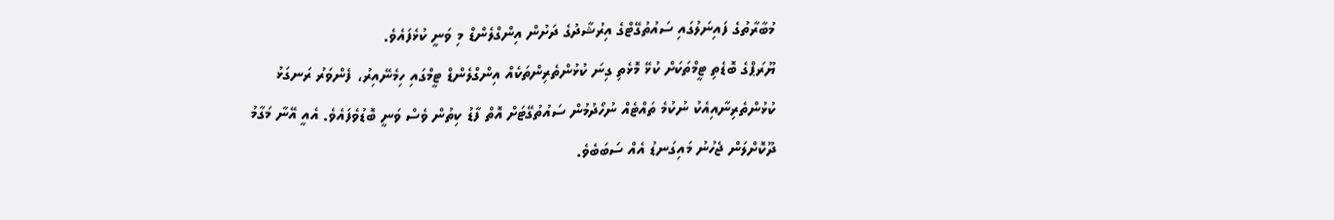މުބާރާތުގެ ފައިނަލުގައި ސައުތުގޭޓްގެ އިރުޝާދުގެ ދަށުން އިންގްލެންޑް މި ވަނީ ކުޅެފައެވެ.
ޔޫރަޕްގެ ބޮޑެތި ޓީމްތަކަށް ކުޅޭ މޮޅެތި ގިނަ ކުޅުންތެރިންތަކެއް އިންގްލެންޑް ޓީމްގައި ހިމެނޭއިރު، ފެންވަރު ރަނގަޅު ކުޅުންތެރިނާއިއެކު ނުކުމެ ތައްޓެއް ނުހޯދުމުން ސައުތުގޭޓަށް އޮތް ފާޑު ކިތުން ވެސް ވަނީ ބޮޑުވެފައެވެ. އެއީ އޭނާ މަގާމު ދޫކޮށްލަން ޖެހުނު މައިގަނޑު އެއް ސަބަބެވެ.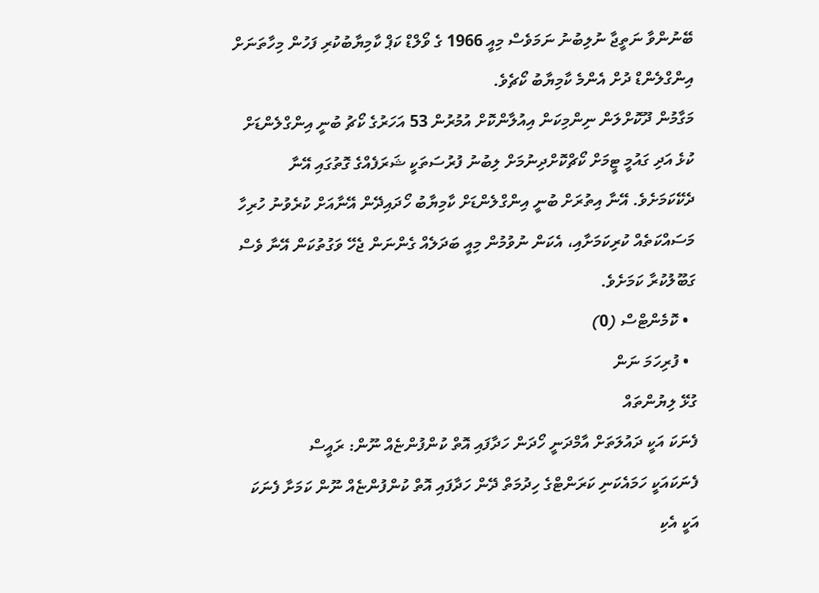ބޭނުންވާ ނަތީޖާ ނުލިބުނު ނަމަވެސް މިއީ 1966 ގެ ވޯލްޑް ކަޕް ކާމިޔާބުކުރި ފަހުން މިހާތަނަށް އިންގްލެންޑް ދުށް އެންމެ ކާމިޔާބު ކޯޗެވެ.
މަގާމުން ދޫކޮށްލަން ނިންމިކަން އިއުލާންކޮށް އުމުރުން 53 އަހަރުގެ ކޯޗު ބުނީ އިންގްލެންޑަށް ކުޅެ އަދި ގައުމީ ޓީމަށް ކޯޗްކޮށްދިނުމަށް ލިބުނު ފުރުސަތަކީ ޝަރަފެއްގެ ގޮތުގައި އޭނާ ދެކޭކަމަށެވެ. އޭނާ އިތުރަށް ބުނީ އިންގްލެންޑަށް ކާމިޔާބު ހޯދައިދޭން އޭނާއަށް ކުރެވުނު ހުރިހާ މަސައްކަތެއް ކުރިކަމަށާއި، އެކަން ނުވުމުން މިއީ ބަދަލެއް ގެންނަން ޖެހޭ ވަގުތުކަން އޭނާ ވެސް ގަބޫލުކުރާ ކަމަށެވެ.
  • ކޮމެންޓްސް (0)
  • ފުރިހަމަ ނަން
ގުޅޭ ލިޔުންތައް
ފެނަކަ އަކީ ދައުލަތަށް އާމްދަނީ ހޯދަން ހަދާފައި އޮތް ކުންފުންޏެއް ނޫން: ރައީސް
ފެނަކައަކީ ހަމައެކަނި ކަރަންޓްގެ ހިދުމަތް ދޭން ހަދާފައި އޮތް ކުންފުންޏެއް ނޫން ކަމަށާ ފެނަކަ އަކީ އެކި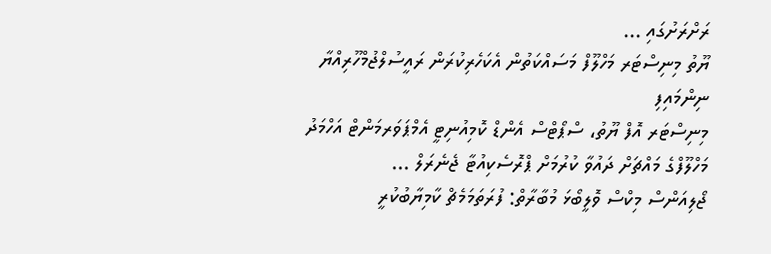ރަށްރަށުގައި ...
ޔޫތު މިނިސްޓަރ މަހްލޫފް މަސައްކަތުން އެކަހެރިކުރަން ރައީސުލްޖުމްހޫރިއްޔާ ނިންމައިފި
މިނިސްޓަރ އޮފް ޔޫތު، ސްޕޯޓްސް އެންޑް ކޮމިއުނިޓީ އެމްޕަވަރމަންޓް އަހްމަދު މަހްލޫފްގެ މައްޗަށް ދައުވާ ކުރުމަށް ޕްރޮސެކިއުޓާ ޖެނެރަލް ...
ޖޯލިއަންސް މިކްސް ވޮލީބޯޅަ މުބާރާތް: ފުރަތަމަމެޗް ކާމިޔާބުކުރީ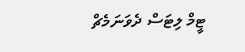ޓީމް ލިޓަސް ދެވަނަމެޗް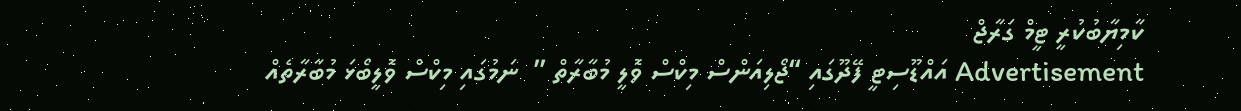ކާމިޔާބުކުރީ ޓީމް ގަރާޖް
Advertisement އައްޑޫސިޓީ ފޭދޫގައި “ޖޯލިއަންސް މިކްސް ވޮލީ މުބާރާތް ”  ނަމުގައި މިކްސް ވޮލީބޯޅަ މުބާރާތެއް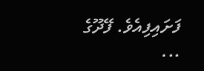ފަށައިފިއެވެ. ފޭދޫގެ ...